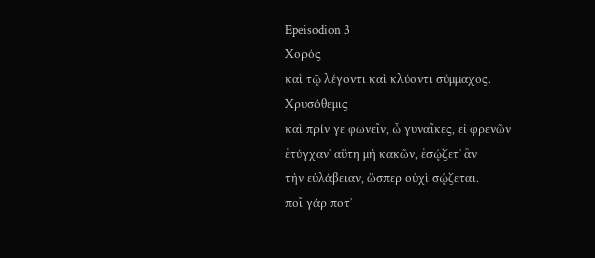Epeisodion 3
Χορός
καὶ τῷ λέγοντι καὶ κλύοντι σύμμαχος.
Χρυσόθεμις
καὶ πρίν γε φωνεῖν, ὦ γυναῖκες, εἰ φρενῶν
ἐτύγχανʼ αὕτη μὴ κακῶν, ἐσῴζετʼ ἂν
τὴν εὐλάβειαν, ὥσπερ οὐχὶ σῴζεται.
ποῖ γάρ ποτʼ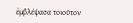ἐμβλέψασα τοιοῦτον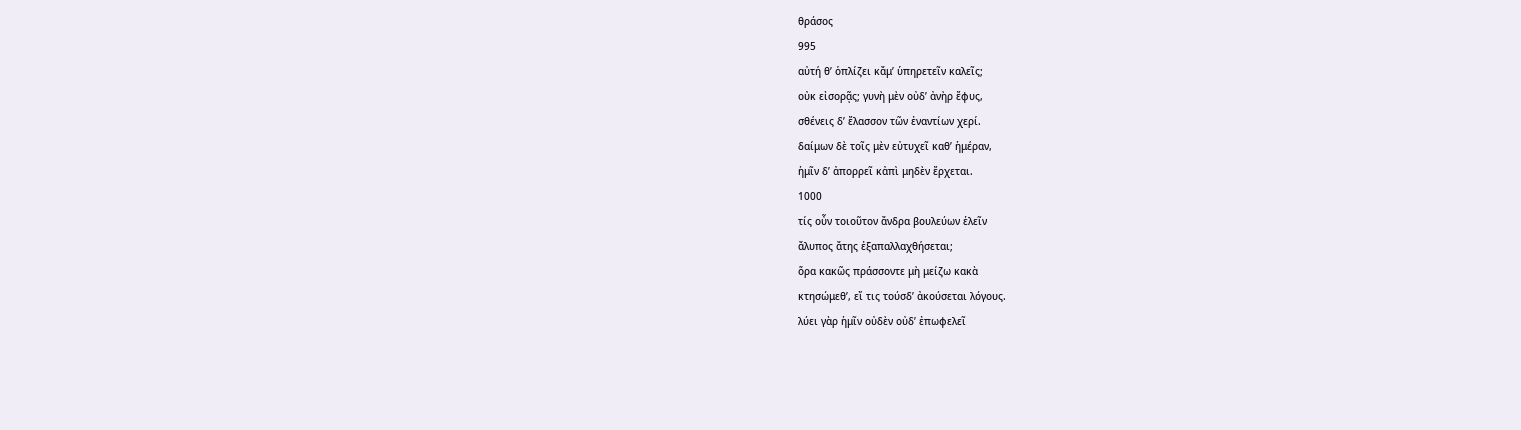θράσος
995
αὐτή θʼ ὁπλίζει κἄμʼ ὑπηρετεῖν καλεῖς;
οὐκ εἰσορᾷς; γυνὴ μὲν οὐδʼ ἀνὴρ ἔφυς,
σθένεις δʼ ἔλασσον τῶν ἐναντίων χερί.
δαίμων δὲ τοῖς μὲν εὐτυχεῖ καθʼ ἡμέραν,
ἡμῖν δʼ ἀπορρεῖ κἀπὶ μηδὲν ἔρχεται.
1000
τίς οὖν τοιοῦτον ἄνδρα βουλεύων ἑλεῖν
ἄλυπος ἄτης ἐξαπαλλαχθήσεται;
ὅρα κακῶς πράσσοντε μὴ μείζω κακὰ
κτησώμεθʼ, εἴ τις τούσδʼ ἀκούσεται λόγους.
λύει γὰρ ἡμῖν οὐδὲν οὐδʼ ἐπωφελεῖ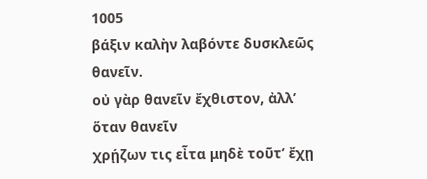1005
βάξιν καλὴν λαβόντε δυσκλεῶς θανεῖν.
οὐ γὰρ θανεῖν ἔχθιστον, ἀλλʼ ὅταν θανεῖν
χρῄζων τις εἶτα μηδὲ τοῦτʼ ἔχῃ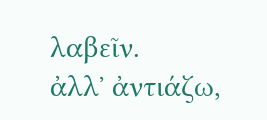λαβεῖν.
ἀλλʼ ἀντιάζω,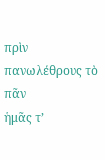πρὶν πανωλέθρους τὸ πᾶν
ἡμᾶς τʼ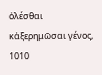ὀλέσθαι κἀξερημῶσαι γένος,
1010